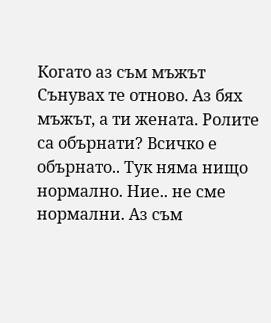Когато аз съм мъжът
Сънувах те отново. Аз бях мъжът, а ти жената. Ролите са обърнати? Всичко е обърнато.. Тук няма нищо нормално. Ние.. не сме нормални. Аз съм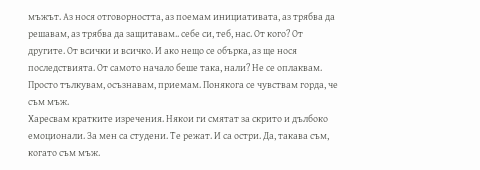мъжът. Аз нося отговорността, аз поемам инициативата, аз трябва да решавам, аз трябва да защитавам.. себе си, теб, нас. От кого? От другите. От всички и всичко. И ако нещо се обърка, аз ще нося последствията. От самото начало беше така, нали? Не се оплаквам. Просто тълкувам, осъзнавам, приемам. Понякога се чувствам горда, че съм мъж.
Харесвам кратките изречения. Някои ги смятат за скрито и дълбоко емоционали. За мен са студени. Те режат. И са остри. Да, такава съм, когато съм мъж.